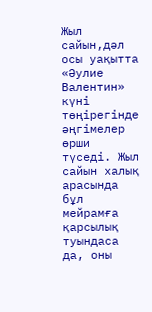Жыл сайын,дәл осы уақытта «Әулие Валентин» күні төңірегінде әңгімелер өрши түседі. Жыл сайын халық арасында бұл мейрамға қарсылық туындаса да, оны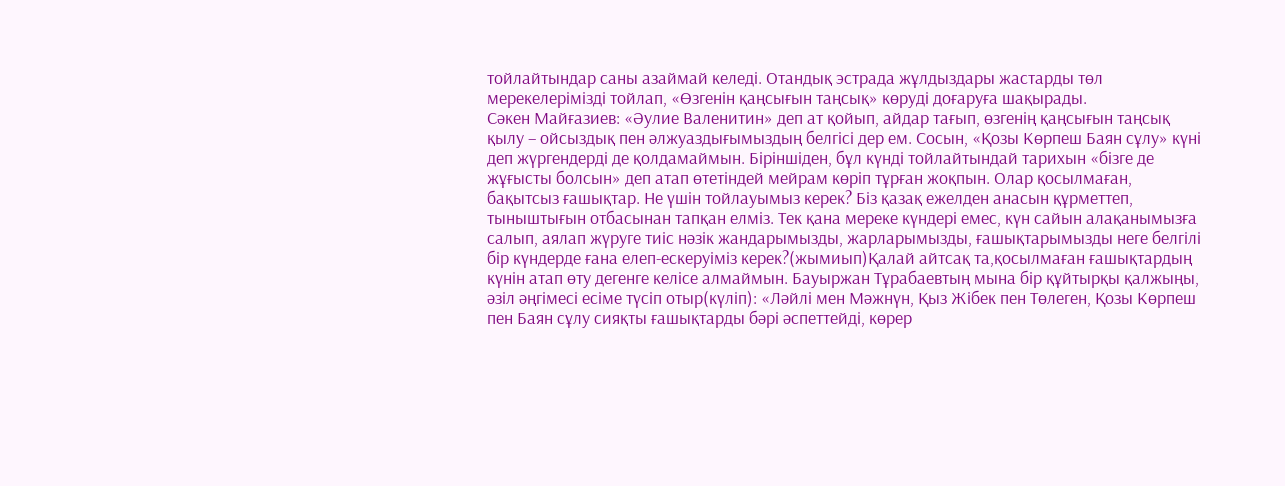тойлайтындар саны азаймай келеді. Отандық эстрада жұлдыздары жастарды төл мерекелерімізді тойлап, «Өзгенін қаңсығын таңсық» көруді доғаруға шақырады.
Сәкен Майғазиев: «Әулие Валенитин» деп ат қойып, айдар тағып, өзгенiң қаңсығын таңсық қылу – ойсыздық пен әлжуаздығымыздың белгiсi дер ем. Сосын, «Қозы Көрпеш Баян сұлу» күні деп жүргендерді де қолдамаймын. Біріншіден, бұл күнді тойлайтындай тарихын «бiзге де жұғысты болсын» деп атап өтетiндей мейрам көріп тұрған жоқпын. Олар қосылмаған, бақытсыз ғашықтар. Не үшін тойлауымыз керек? Біз қазақ ежелден анасын құрметтеп, тыныштығын отбасынан тапқан елміз. Тек қана мереке күндерi емес, күн сайын алақанымызға салып, аялап жүруге тиіс нәзік жандарымызды, жарларымызды, ғашықтарымызды неге белгілі бір күндерде ғана елеп-ескеруіміз керек?(жымиып)Қалай айтсақ та,қосылмаған ғашықтардың күнін атап өту дегенге келісе алмаймын. Бауыржан Тұрабаевтың мына бір құйтырқы қалжыңы, әзіл әңгімесі есiме түсiп отыр(күлiп): «Ләйлі мен Мәжнүн, Қыз Жібек пен Төлеген, Қозы Көрпеш пен Баян сұлу сияқты ғашықтарды бәрі әспеттейді, көрер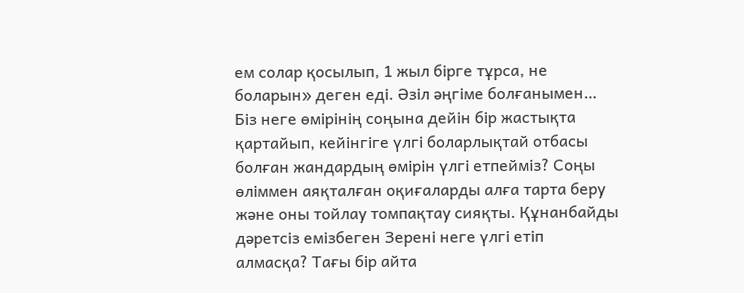ем солар қосылып, 1 жыл бірге тұрса, не боларын» деген едi. Әзіл әңгіме болғанымен… Біз неге өмірінің соңына дейін бір жастықта қартайып, кейінгіге үлгі боларлықтай отбасы болған жандардың өмірін үлгi етпеймiз? Соңы өліммен аяқталған оқиғаларды алға тарта беру және оны тойлау томпақтау сияқты. Құнанбайды дәретсіз емізбеген Зерені неге үлгі етіп алмасқа? Тағы бір айта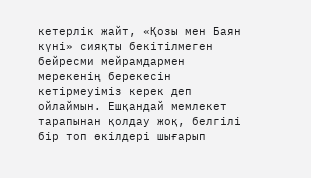кетерлік жайт, «Қозы мен Баян күнi» сияқты бекiтiлмеген бейресми мейрамдармен мерекенiң берекесiн кетiрмеуiмiз керек деп ойлаймын. Ешқандай мемлекет тарапынан қолдау жоқ, белгілі бір топ өкілдері шығарып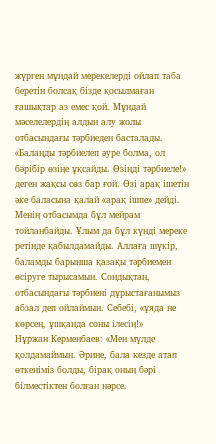жүрген мұндай мерекелердi ойлап таба беретiн болсақ бiзде қосылмаған ғашықтар аз емес қой. Мұндай мәселелердiң алдын алу жолы отбасындағы тәрбиеден басталады. «Балаңды тәрбиелеп әуре болма, ол бәрібір өзіңе ұқсайды. Өзіңді тәрбиеле!» деген жақсы сөз бар ғой. Өзі арақ ішетін әке баласына қалай «арақ ішпе» дейді. Менің отбасымда бұл мейрам тойланбайды. Ұлым да бұл күнді мереке ретінде қабылдамайды. Аллаға шүкір, баламды барынша қазақы тәрбиемен өсіруге тырысамын. Сондықтан, отбасындағы тәрбиені дұрыстағанымыз абзал деп ойлаймын. Себебі, «ұяда не көрсең, ұшқанда соны ілесің!»
Нұржан Керменбаев: «Мен мүлде қолдамаймын. Әрине, бала кезде атап өткеніміз болды, бірақ оның бәрі білместіктен болған нәрсе.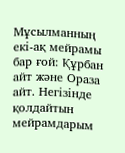Мұсылманның екі-ақ мейрамы бар ғой: Құрбан айт және Ораза айт. Негізінде қолдайтын мейрамдарым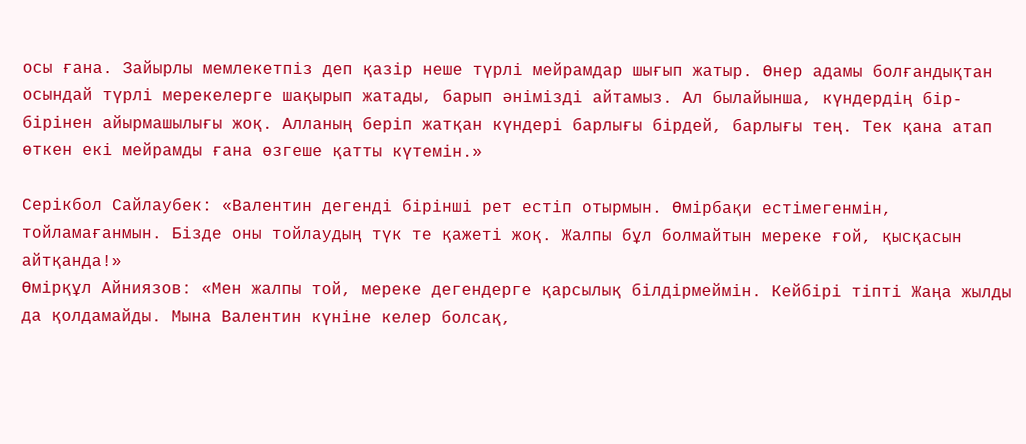осы ғана. Зайырлы мемлекетпіз деп қазір неше түрлі мейрамдар шығып жатыр. Өнер адамы болғандықтан осындай түрлі мерекелерге шақырып жатады, барып әнімізді айтамыз. Ал былайынша, күндердің бір-бірінен айырмашылығы жоқ. Алланың беріп жатқан күндері барлығы бірдей, барлығы тең. Тек қана атап өткен екі мейрамды ғана өзгеше қатты күтемін.»

Серікбол Сайлаубек: «Валентин дегенді бірінші рет естіп отырмын. Өмірбақи естімегенмін, тойламағанмын. Бізде оны тойлаудың түк те қажеті жоқ. Жалпы бұл болмайтын мереке ғой, қысқасын айтқанда!»
Өмірқұл Айниязов: «Мен жалпы той, мереке дегендерге қарсылық білдірмеймін. Кейбірі тіпті Жаңа жылды да қолдамайды. Мына Валентин күніне келер болсақ,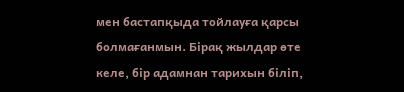мен бастапқыда тойлауға қарсы болмағанмын. Бірақ жылдар өте келе, бір адамнан тарихын біліп,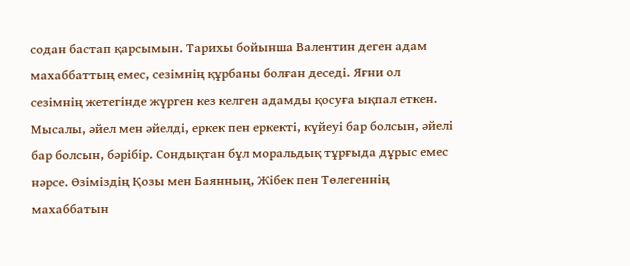содан бастап қарсымын. Тарихы бойынша Валентин деген адам махаббаттың емес, сезімнің құрбаны болған деседі. Яғни ол сезімнің жетегінде жүрген кез келген адамды қосуға ықпал еткен. Мысалы, әйел мен әйелді, еркек пен еркекті, күйеуі бар болсын, әйелі бар болсын, бәрібір. Сондықтан бұл моральдық тұрғыда дұрыс емес нәрсе. Өзіміздің Қозы мен Баянның, Жібек пен Төлегеннің махаббатын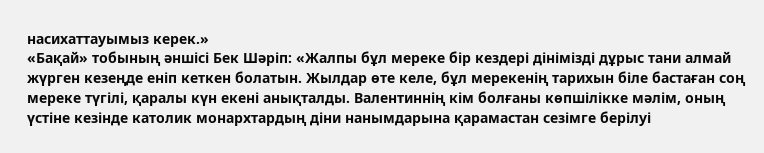насихаттауымыз керек.»
«Бақай» тобының әншісі Бек Шәріп: «Жалпы бұл мереке бір кездері дінімізді дұрыс тани алмай жүрген кезеңде еніп кеткен болатын. Жылдар өте келе, бұл мерекенің тарихын біле бастаған соң мереке түгілі, қаралы күн екені анықталды. Валентиннің кім болғаны көпшілікке мәлім, оның үстіне кезінде католик монархтардың діни нанымдарына қарамастан сезімге берілуі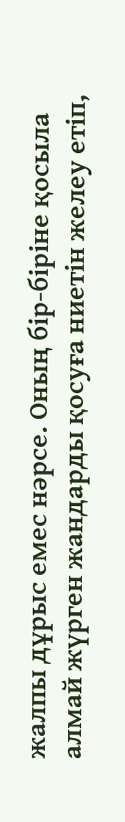жалпы дұрыс емес нәрсе. Оның бір-біріне қосыла алмай жүрген жандарды қосуға ниетін желеу етіп,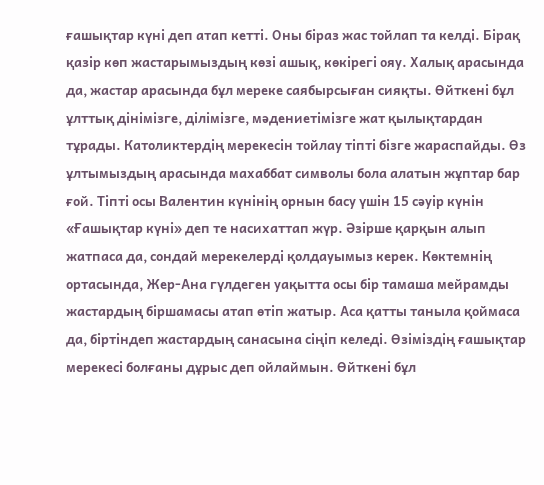ғашықтар күні деп атап кетті. Оны біраз жас тойлап та келді. Бірақ қазір көп жастарымыздың көзі ашық, көкірегі ояу. Халық арасында да, жастар арасында бұл мереке саябырсыған сияқты. Өйткені бұл ұлттық дінімізге, ділімізге, мәдениетімізге жат қылықтардан тұрады. Католиктердің мерекесін тойлау тіпті бізге жараспайды. Өз ұлтымыздың арасында махаббат символы бола алатын жұптар бар ғой. Тіпті осы Валентин күнінің орнын басу үшін 15 сәуір күнін «Ғашықтар күні» деп те насихаттап жүр. Әзірше қарқын алып жатпаса да, сондай мерекелерді қолдауымыз керек. Көктемнің ортасында, Жер-Ана гүлдеген уақытта осы бір тамаша мейрамды жастардың біршамасы атап өтіп жатыр. Аса қатты таныла қоймаса да, біртіндеп жастардың санасына сіңіп келеді. Өзіміздің ғашықтар мерекесі болғаны дұрыс деп ойлаймын. Өйткені бұл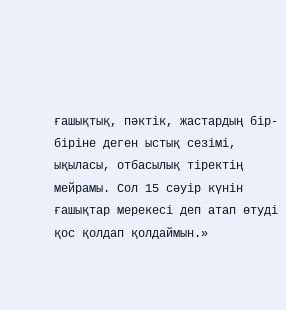ғашықтық, пәктік, жастардың бір-біріне деген ыстық сезімі, ықыласы, отбасылық тіректің мейрамы. Сол 15 сәуір күнін ғашықтар мерекесі деп атап өтуді қос қолдап қолдаймын.»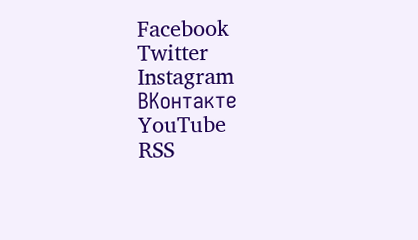Facebook
Twitter
Instagram
ВКонтакте
YouTube
RSS